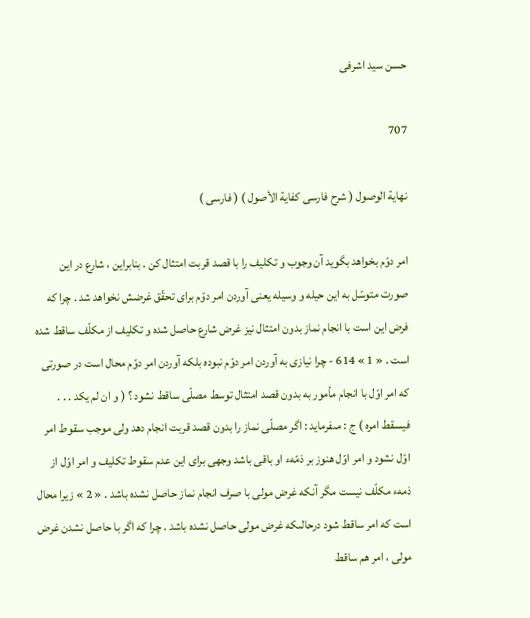حسن سيد اشرفى

707

نهاية الوصول ( شرح فارسى كفاية الأصول ) ( فارسى )

امر دوّم بخواهد بگويد آن وجوب و تكليف را با قصد قربت امتثال كن . بنابراين ، شارع در اين صورت متوسّل به اين حيله و وسيله يعنى آوردن امر دوّم براى تحقّق غرضش نخواهد شد . چرا كه فرض اين است با انجام نماز بدون امتثال نيز غرض شارع حاصل شده و تكليف از مكلّف ساقط شده است . « 1 » 614 - چرا نيازى به آوردن امر دوّم نبوده بلكه آوردن امر دوّم محال است در صورتى كه امر اوّل با انجام مأمور به بدون قصد امتثال توسط مصلّى ساقط نشود ؟ ( و ان لم يكد . . . فيسقط امره ) ج : مىفرمايد : اگر مصلّى نماز را بدون قصد قربت انجام دهد ولى موجب سقوط امر اوّل نشود و امر اوّل هنوز بر ذمّهء او باقى باشد وجهى براى اين عدم سقوط تكليف و امر اوّل از ذمهء مكلّف نيست مگر آنكه غرض مولى با صرف انجام نماز حاصل نشده باشد . « 2 » زيرا محال است كه امر ساقط شود درحالىكه غرض مولى حاصل نشده باشد . چرا كه اگر با حاصل نشدن غرض مولى ، امر هم ساقط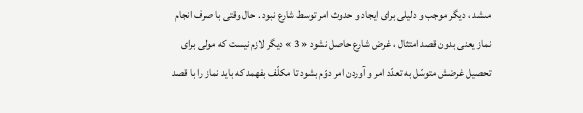مىشد ، ديگر موجب و دليلى براى ايجاد و حدوث امر توسط شارع نبود . حال وقتى با صرف انجام نماز يعنى بدون قصد امتثال ، غرض شارع حاصل نشود « 3 » ديگر لازم نيست كه مولى براى تحصيل غرضش متوسّل به تعدّد امر و آوردن امر دوّم بشود تا مكلّف بفهمد كه بايد نماز را با قصد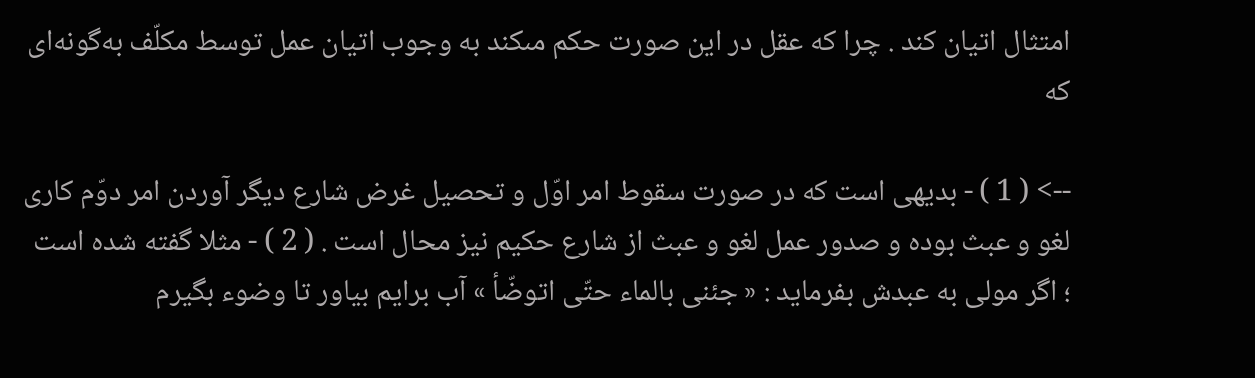امتثال اتيان كند . چرا كه عقل در اين صورت حكم مىكند به وجوب اتيان عمل توسط مكلّف به‌گونه‌اى كه

--> ( 1 ) - بديهى است كه در صورت سقوط امر اوّل و تحصيل غرض شارع ديگر آوردن امر دوّم كارى لغو و عبث بوده و صدور عمل لغو و عبث از شارع حكيم نيز محال است . ( 2 ) - مثلا گفته شده است ؛ اگر مولى به عبدش بفرمايد : « جئنى بالماء حتّى اتوضّأ » آب برايم بياور تا وضوء بگيرم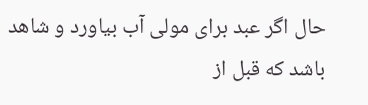حال اگر عبد براى مولى آب بياورد و شاهد باشد كه قبل از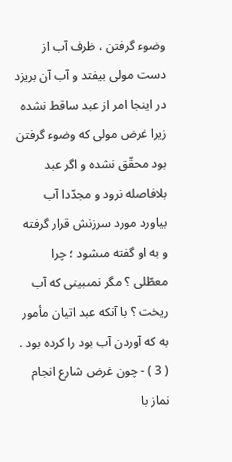وضوء گرفتن ، ظرف آب از دست مولى بيفتد و آب آن بريزد در اينجا امر از عبد ساقط نشده زيرا غرض مولى كه وضوء گرفتن بود محقّق نشده و اگر عبد بلافاصله نرود و مجدّدا آب بياورد مورد سرزنش قرار گرفته و به او گفته مىشود ؛ چرا معطّلى ؟ مگر نمىبينى كه آب ريخت ؟ با آنكه عبد اتيان مأمور به كه آوردن آب بود را كرده بود . ( 3 ) - چون غرض شارع انجام نماز با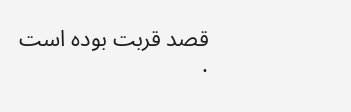قصد قربت بوده است .